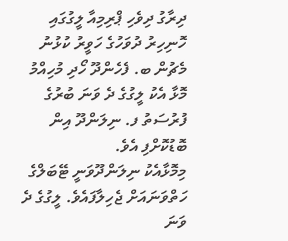ދިރާގު ދިވެހި ޕްރިމިއާ ލީގުގައި ހޮނިހިރު ދުވަހުގެ ހަވީރު ކުޅުނު މެޗުން ބ. ފެހެންދޫ ހޯދި މުހިއްމު މޮޅާ އެކު ލީގުގެ ދެ ވަނަ ބުރުގެ ފުރުސަތު ފ. ނިލަންދޫ އިން ބޮޑުކޮށްފި އެވެ.
މިމޮޅާއެކު ނިލަންދޫވަނީ ޓޭބަލްގެ ހަތްވަނައަށް ޖެހިލާފައެވެ. ލީގުގެ ދެ ވަނަ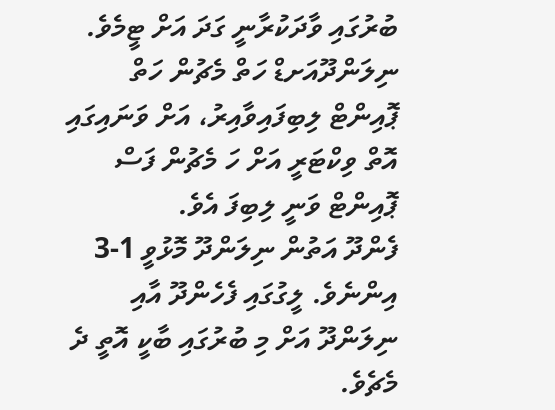ބުރުގައި ވާދަކުރާނީ ގަދަ އަށް ޓީމެވެ. ނިލަންދޫއަށޑް ހަތް މެޗުން ހަތް ޕޮއިންޓް ލިބިފައިވާއިރު، އަށް ވަނައިގައި އޮތް ވިކްޓަރީ އަށް ހަ މެޗުން ފަސް ޕޮއިންޓް ވަނީ ލިބިފަ އެވެ.
ފެންދޫ އަތުން ނިލަންދޫ މޮޅުވީ 1-3 އިންނެވެ. ލީގުގައި ފެހެންދޫ އާއި ނިލަންދޫ އަށް މި ބުރުގައި ބާކީ އޮތީ ދެ މެޗެވެ.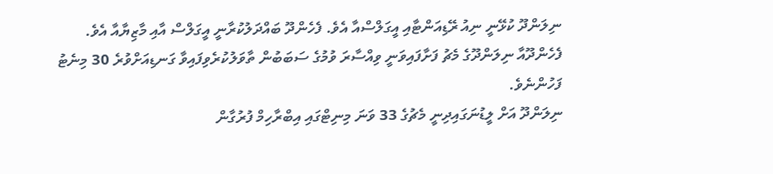ނިލަންދޫ ކުޅޭނީ ނިއު ރޭޑިއަންޓާއި އީގަލްސްއާ އެވެ. ފެހެންދޫ ބައްދަލުކުރާނީ އީގަލްސް އާއި މާޒިޔާއާ އެވެ.
ފެހެންދޫއާ ނިލަންދޫގެ މެޗު ފަށާފައިވަނީ ވިއްސާރަ ވުމުގެ ސަބަބުން ތާވަލުކުރެވިފައިވާ ގަނޑިއަށްވުރެ 30 މިނެޓު ފަހުންނެވެ.
ނިލަންދޫ އަށް ލީޑުނަގައިދިނީ މެޗުގެ 33 ވަނަ މިނިޓްގައި އިބްރާހިމް ފުރުގާން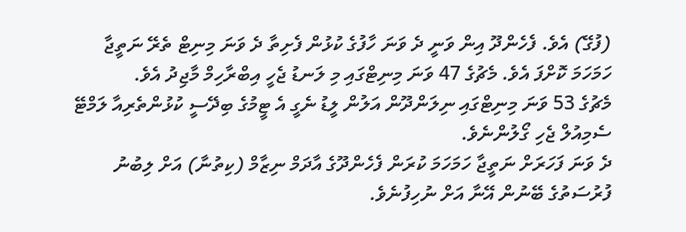(ފުގޭ) އެވެ. ފެހެންދޫ އިން ވަނީ ދެ ވަނަ ހާފުގެ ކުޅުން ފެށިތާ ދެ ވަނަ މިނިޓް ތެރޭ ނަތީޖާ ހަމަހަމަ ކޮށްފަ އެވެ. މެޗުގެ 47 ވަނަ މިނިޓްގައި މި ލަނޑު ޖެހީ އިބްރާހިމް މާޖިދު އެވެ.
މެޗުގެ 53 ވަނަ މިނިޓްގައި ނިލަންދޫން އަލުން ލީޑު ނެގީ އެ ޓީމުގެ ބިދޭސީ ކުޅުންތެރިއާ ލަމްޓޭ ސެމިއުލް ޖެހި ގޯލުންނެވެ.
ދެ ވަނަ ފަހަރަށް ނަތީޖާ ހަމަހަމަ ކުރަން ފެހެންދޫގެ އާދަމް ނިޒާމް (ކިތުނާ) އަށް ލިބުނު ފުރުސަތުގެ ބޭނުން އޭނާ އަށް ނުހިފުނެވެ.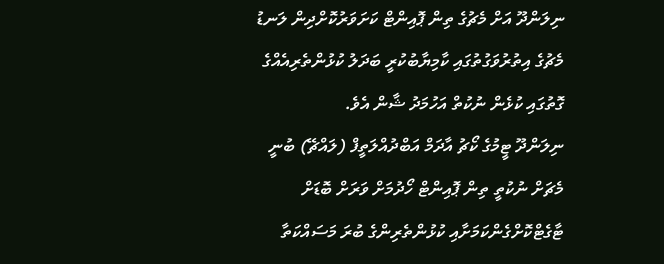ނިލަންދޫ އަށް މެޗުގެ ތިން ޕޮއިންޓް ކަށަވަރުކޮށްދިން ލަނޑު މެޗުގެ އިތުރުވަގުތުގައި ކާމިޔާބުކުރީ ބަދަލު ކުޅުންތެރިއެއްގެ ގޮތުގައި ކުޅެން ނުކުތް އަހުމަދު ޝާން އެވެ.
ނިލަންދޫ ޓީމުގެ ކޯޗު އާދަމް އަބްދުއްލަތީފް (ލައްޗޭ) ބުނީ މެޗަށް ނުކުތީ ތިން ޕޮއިންޓް ހޯދުމަށް ވަރަށް ބޮޑަށް ޓާގެޓްކޮށްގެންކަމަށާއި ކުޅުންތެރިންގެ ބުރަ މަސައްކަތާ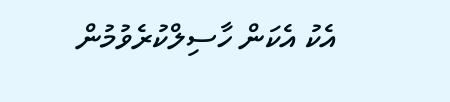އެކު އެކަން ހާސިލްކުރެވުމުން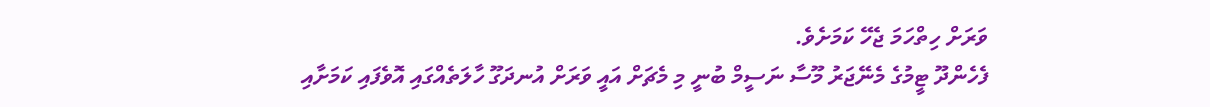ވަރަށް ހިތްހަމަ ޖެހޭ ކަމަށެވެ.
ފެހެންދޫ ޓީމުގެ މެނޭޖަރު މޫސާ ނަސީމް ބުނީ މި މެޗަށް އައީ ވަރަށް އުނދަގޫ ހާލަތެއްގައި އޮވެފައި ކަމަށާއި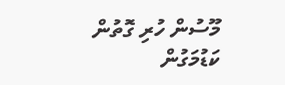މޫސުން ހުރި ގޮތުން ކަޑުމަގުން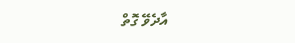އާދެވޭ ގޮތް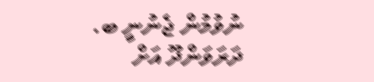ނުވުމުން ޖެނުނީ ބ. ދަރަވަންދޫ އަށް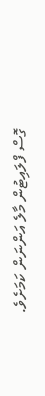ގޮސް ފްލައިޓުން މާލެ އަންނަން ކަމަށެވެ.